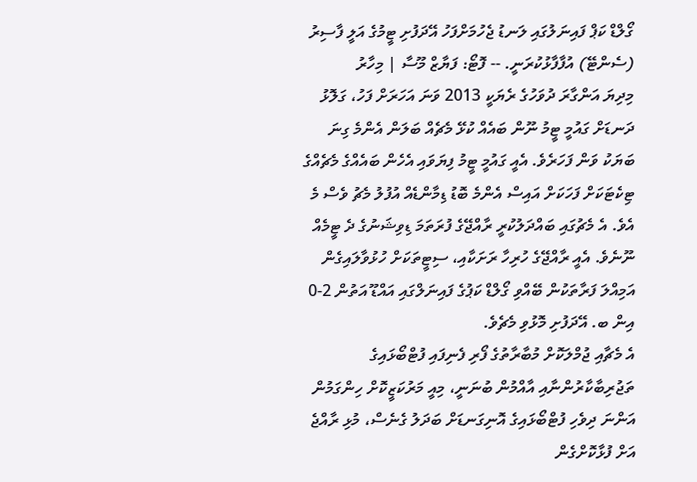ގޯލްޑް ކަޕް ފައިނަލުގައި ލަނޑު ޖެހުމަށްފަހު އޭދަފުށި ޓީމުގެ އަލީ ފާސިރު (ސެންޓޭ) އުފާފާޅުކުރަނީ. -- ފޮޓޯ: ފަޔާޒް މޫސާ | މިހާރު
މިދިޔަ އަންގާރަ ދުވަހުގެ ރެޔަކީ 2013 ވަނަ އަހަރަށް ފަހު، ގަލޮޅު ދަނޑަށް ގައުމީ ޓީމު ނޫން ބައެއް ކުޅޭ މެޗެއް ބަލަން އެންމެ ގިނަ ބަޔަކު ވަން ފަހަރެވެ. އެއީ ގައުމީ ޓީމު ފިޔަވައި އެހެން ބައެއްގެ މެޗެއްގެ ޓިކެޓަކަށް ފަހަކަށް އައިސް އެންމެ ބޮޑު ޑިމާންޑެއް އުފުލު މެޗު ވެސް މެ އެވެ. އެ މެޗުގައި ބައްދަލުކުރީ ރާއްޖޭގެ ފުރަތަމަ ޑިވިޝަނުގެ ދެ ޓީމެއް ނޫނެވެ. އެއީ ރާއްޖޭގެ ހުރިހާ ރަށަކާއި، ސިޓީތަކަށް ހުޅުވާލައިގެން އަމިއްލަ ފަރާތަކުން ބޭއްވި ގޯލްޑް ކަޕުގެ ފައިނަލްގައި އައްޑޫ އަތުން 2-0 އިން ބ. އޭދަފުށި މޮޅުވި މެޗެވެ.
އެ މެޗާއި ޖުމްލަކޮށް މުބާރާތުގެ ފޯރި ފެނިފައި ފުޓްބޯޅައިގެ ތަޖުރިބާކާރުންނާއި އާއްމުން ބުނަނީ، މިއީ މަރުކަޒީކޮށް ހިންގަމުން އަންނަ ދިވެހި ފުޓްބޯޅައިގެ އޮނިގަނޑަށް ބަދަލު ގެނެސް، މުޅި ރާއްޖެ އަށް ފުޅާކޮށްގެން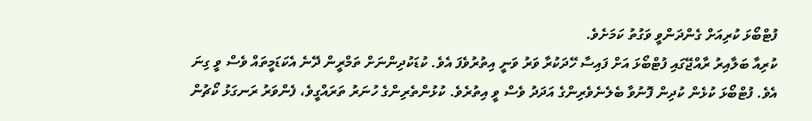ފުޓްބޯޅަ ކުރިއަށް ގެންދަންވީ ވަގުތު ކަމަށެވެ.
ކުރިއާ ބަލާއިރު ރާއްޖޭގައި ފުޓްބޯޅަ އަށް ފައިސާ ހޭދަކުރާ ވަރު ވަނީ އިތުރުވެފަ އެވެ. ކުޑަކުދިންނަށް ތަމްރީން ދޭނެ އެކަޑަމީތައް ވެސް ވީ ގިނަ އެވެ. ފުޓްބޯޅަ ކުޅެން ކުދިން ފޮނުވާ ބެލެނެވެރިންގެ އަދަދު ވެސް ވީ އިތުރެވެ. ކުޅުންތެރިންގެ ހުނަރު ތަރައްގީވެ، ފެންވަރު ރަނގަޅު ކޯޗުން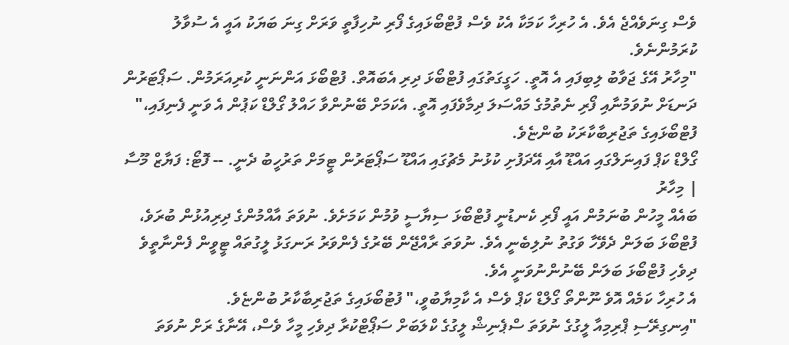ވެސް ގިނަވެއްޖެ އެވެ. އެ ހުރިހާ ކަމަކާ އެކު ވެސް ފުޓްބޯޅައިގެ ފޯރި ނުހިފާތީ ވަރަށް ގިނަ ބަޔަކު އައީ އެ ސުވާލު ކުރަމުންނެވެ.
"މިހާރު އޭގެ ޖަވާބު ލިބިފައި އެ އޮތީ. ހަގީގަތުގައި ފުޓްބޯޅަ ދިރި އެބައޮތް. ފުޓްބޯޅަ އަންނަނީ ކުރިއަރަމުން. ސަޕޯޓަރުން ދަނޑަށް ނުވަމުނާއި ފޯރި ނެތުމުގެ މައްސަލަ ދިމާވެފައި އޮތީ. އެކަމަށް ބޭނުންވާ ހައްލު ގޯލްޑް ކަޕުން އެ ވަނީ ފެނިފައި،" ފުޓްބޯޅައިގެ ތަޖުރިބާކާރަކު ބުންޏެވެ.
ގޯލްޑް ކަޕް ފައިނަލްގައި އައްޑޫ އާއި އޭދަފުށި ކުޅުނު މެޗުގައި އައްޑޫ ސަޕޯޓަރުން ޓީމަށް ތަރުހީބު ދެނީ. -- ފޮޓޯ: ފަޔާޒް މޫސާ | މިހާރު
ބައެއް މީހުން ބުނަމުން އައީ ފޯރި ކެނޑުނީ ފުޓްބޯޅަ ސިޔާސީ ވުމުން ކަމަށެވެ. ނުވަތަ އާއްމުންގެ ދިރިއުޅުން ބުރަވެ، ފުޓްބޯޅަ ބަލަން ދެވޭހާ ވަގުތު ނުލިބެނީ އެވެ. ނުވަތަ ރާއްޖޭން ބޭރުގެ ފެންވަރު ރަނގަޅު ލީގުތައް ޓީވީން ފެންނާތީވެ ދިވެހި ފުޓްބޯޅަ ބަލަން ބޭނުންނުވަނީ އެވެ.
އެ ހުރިހާ ކަމެއް އޮވެ ނޫންތޯ ގޯލްޑް ކަޕް ވެސް އެ ކާމިޔާބުވީ،" ފުޓުބޯޅައިގެ ތަޖުރިބާކާރު ބުންޏެވެ.
"އިނގިރޭސި ޕްރިމިއާ ލީގުގެ ނުވަތަ ސްޕެނިޝް ލީގުގެ ކްލަބަށް ސަޕޯޓްކުރާ ދިވެހި މީހާ ވެސް، އޭނާގެ ރަށް ނުވަތަ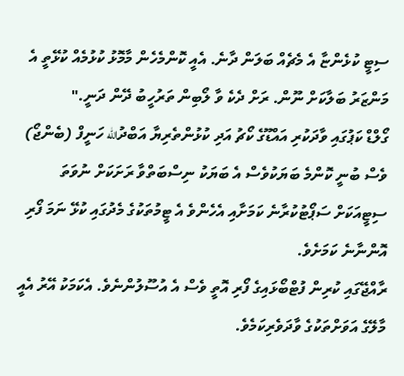ސިޓީ ކުޅެންޏާ އެ މެޗެއް ބަލަން ދާނެ. އެއީ ކޮންމެހެން މާމޮޅު ކުޅުމެއް ކުޅޭތީ އެ މަންޒަރު ބަލާކަށް ނޫން. ރަށް ދެކެ ވާ ލޯބިން ތަރުހީބު ދޭން ދަނީ."
ގޯލްޑް ކަޕުގައި ވާދަކުރި އައްޑޫގެ ކޯޗު އަދި ކުޅުންތެރިޔާ އަބްދުالله ހަނީފް (ބެންޖޯ) ވެސް ބުނީ ކޮންމެ ބަޔަކުވެސް އެ ބަޔަކު ނިސްބަތްވާ ރަށަކަށް ނުވަތަ ސިޓީއަކަށް ސަޕޯޓުކުރާނެ ކަމަށާއި އެހެންވެ އެ ޓީމުތަކުގެ މެދުގައި ކުޅޭ ނަމަ ފޯރި އޮންނާނެ ކަމަށެވެ.
ރާއްޖޭގައި ކުރިން ފުޓްބޯޅައިގެ ފޯރި އޮތީ ވެސް އެ އުސޫލުންނެވެ. އެކަމަކު އޭރު އެއީ މާލޭގެ އަވަށްތަކުގެ ވާދަވެރިކަމެވެ.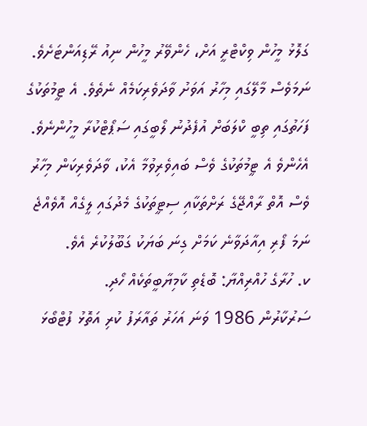ގަލޮޅު މީހުން ވިކްޓްރީ އަށް، ހެންވޭރު މީހުން ނިއު ރޭޑިއަންޓަށެވެ. ނަމަވެސް މާލޭގައި މިހާރު އަވަށު ވާދަވެރިކަމެއް ނެތެވެ. އެ ޓީމުތަކުގެ ފަހަތުގައި ތިބީ ކްލަބަށް އުފެދުނު ލޯބީގައި ސަޕޯޓްކުރާ މީހުންނެވެ. އެހެންވެ އެ ޓީމުތަކުގެ ވެސް ބައިވެރިވުމާ އެކު، ވާދަވެރިކަން މިހާރު ވެސް އޮތް ރާއްޖޭގެ ރަށްތަކާއި ސިޓީތަކުގެ މެދުގައި ލީގެއް އޮވެއްޖެ ނަމަ ފޯރި އިއާދަވާނެ ކަމަށް ގިނަ ބަޔަކު ގަބޫލުކުރެ އެވެ.
ކ. ހުރާގެ ހުއްރިއްޔާ: ބޮޑެތި ކާމިޔާބީތަކެއް ހޯދި.
ސަރުކާރުން 1986 ވަނަ އަހަރު ތައާރަފު ކުރި އަތޮޅު ފުޓްބޯޅަ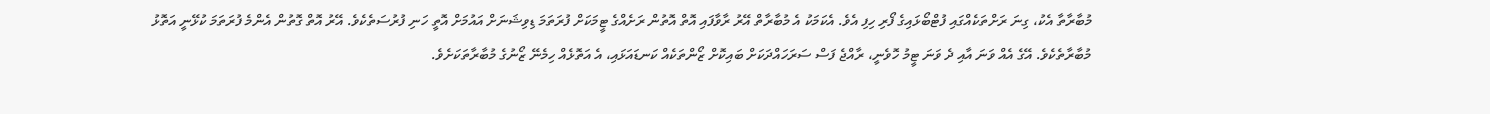މުބާރާތާ އެކު، ގިނަ ރަށްތަކެއްގައި ފުޓްބޯޅައިގެ ފޯރި ހިފި އެވެ. އެކަމަކު އެ މުބާރާތް އޭރު ރާވާފައި އޮތް އޮތުން ރަށެއްގެ ޓީމަކަށް ފުރަތަމަ ޑިވިޝަނަށް އައުމަށް އޮތީ ހަނި ފުރުސަތެކެވެ. އޭރު އޮތް ގޮތުން އެންމެ ފުރަތަމަ ކުޅޭނީ އަތޮޅު މުބާރާތެކެވެ. އޭގެ އެއް ވަނަ އާއި ދެ ވަނަ ޓީމު ހޮވެނީ، ރާއްޖެ ފަސް ސަރަހައްދަކަށް ބައިކޮށް ޒޯންތަކެއް ކަނޑައަޅައި، އެ އަތޮޅެއް ހިމެނޭ ޒޯނުގެ މުބާރާތަކަށެވެ.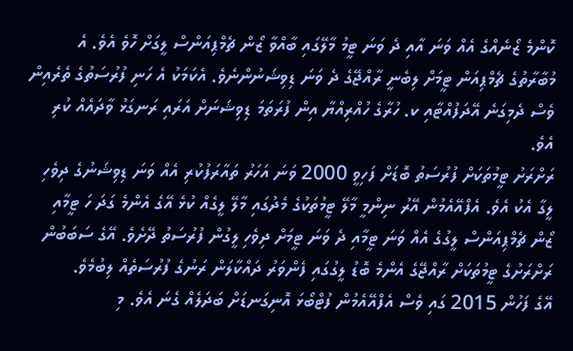ކޮންމެ ޒޯނެއްގެ އެއް ވަނަ އާއި ދެ ވަނަ ޓީމު މާލޭގައި ބާއްވާ ޒޯން ޗެމްޕިއަންސް ލީގަށް ހޮވެ އެވެ. އެ މުބާރާތުގެ ޗެމްޕިއަން ޓީމަށް ލިބެނީ ރާއްޖޭގެ ދެ ވަނަ ޑިވިޝަނުންނެވެ. އެކަމަކު އެ ހަނި ފުރުސަތުގެ ތެރެއިން ވެސް ދެމިގަނެ އޭދަފުއްޓާއި ކ. ހުރާގެ ހުއްރިއްޔާ އިން ފުރަތަމަ ޑިވިޝަނަށް އަރައި ރަނގަޅު ވާދައެއް ކުރި އެވެ.
ރަށްރަށު ޓީމުތަކަށް ފުރުސަތު ބޮޑަށް ފަހިވީ 2000 ވަނަ އަހަރު ތައާރަފުކުރި އެއް ވަނަ ޑިވިޝަނުގެ ދިވެހި ލީގާ އެކު އެވެ. އެފްއޭއެމުން އޭރު ނިންމީ މާލޭ ޓީމުތަކުގެ މެދުގައި މާލޭ ލީގެއް ކުޅެ އޭގެ އެންމެ ގަދަ ހަ ޓީމާއި ޒޯން ޗެމްޕިއަންސް ލީގުގެ އެއް ވަނަ ޓީމާއި ދެ ވަނަ ޓީމަށް ދިވެހި ލީގުން ފުރުސަތު ދޭށެވެ. އޭގެ ސަބަބުން ރަށްރަށުގެ ޓީމުތަކަށް ރާއްޖޭގެ އެންމެ ބޮޑު ލީގުގައި ފެންވަރު ދައްކާލަން ރަނުގެ ފުރުސަތެއް ލިބުމެވެ.
އޭގެ ފަހުން 2015 ގައި ވެސް އެފްއޭއެމުން ފުޓްބޯޅަ އޮނިގަނޑަށް ބަދަލެއް ގެނަ އެވެ. މި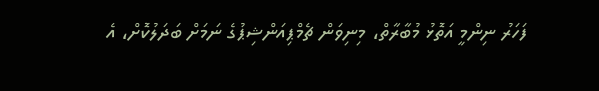ފަހަރު ނިންމީ އަތޮޅު މުބާރާތް، މިނިވަން ޗެމްޕިއަންޝިޕުގެ ނަމަށް ބަދަލުކޮށް، އެ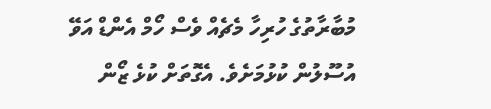މުބާރާތުގެ ހުރިހާ މެޗެއް ވެސް ހޯމް އެންޑް އަވޭ އުސޫލުން ކުޅުމަށެވެ. އެގޮތަށް ކުޅެ ޒޯން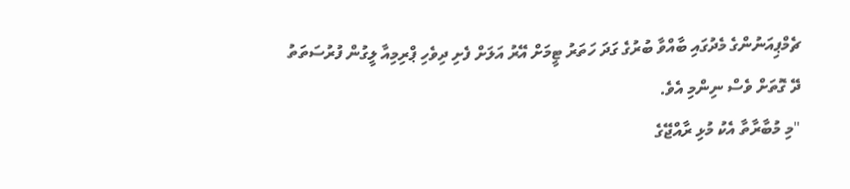ޗެމްޕިއަނުންގެ މެދުގައި ބާއްވާ ބުރުގެ ގަދަ ހަތަރު ޓީމަށް އޭރު އަލަށް ފެށި ދިވެހި ޕްރިމިއާ ލީގުން ފުރުސަތަތު ދޭ ގޮތަށް ވެސް ނިންމި އެވެ.
"މި މުބާރާތާ އެކު މުޅި ރާއްޖޭގެ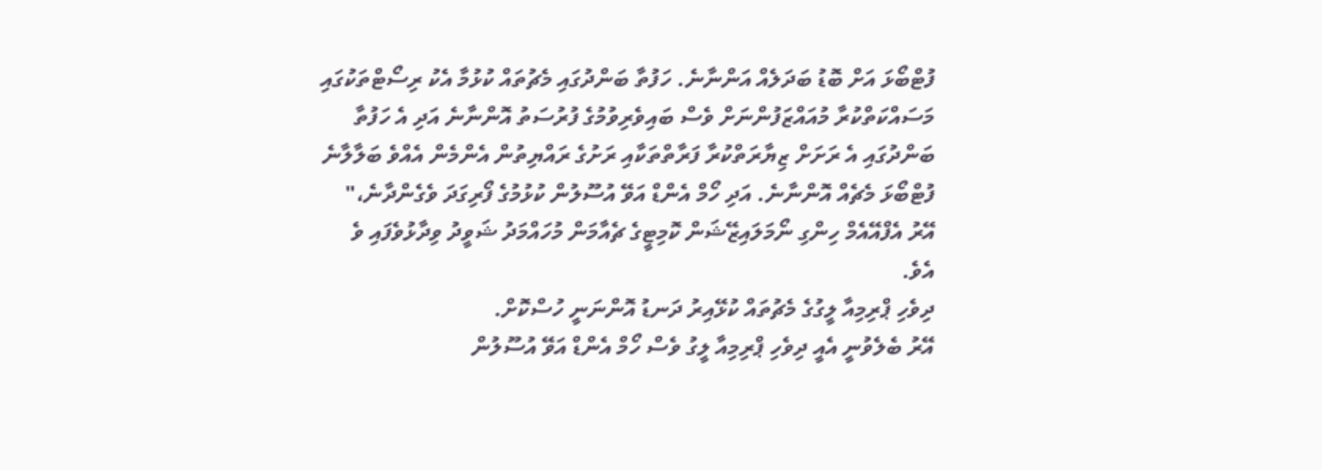ފުޓްބޯޅަ އަށް ބޮޑު ބަދަލެއް އަންނާނެ. ހަފުތާ ބަންދުގައި މެޗުތައް ކުޅުމާ އެކު ރިސޯޓްތަކުގައި މަސައްކަތްކުރާ މުއައްޒަފުންނަށް ވެސް ބައިވެރިވުމުގެ ފުރުސަތު އޮންނާނެ އަދި އެ ހަފުތާ ބަންދުގައި އެ ރަށަށް ޒިޔާރަތްކުރާ ފަރާތްތަކާއި ރަށުގެ ރައްޔިތުން އެންމެން އެއްވެ ބަލާލާނެ ފުޓްބޯޅަ މެޗެއް އޮންނާނެ. އަދި ހޯމް އެންޑް އަވޭ އުސޫލުން ކުޅުމުގެ ފޯރިގަދަ ވެގެންދާނެ،" އޭރު އެފްއޭއެމް ހިންގި ނޯމަލައިޒޭޝަން ކޮމިޓީގެ ޗެއާމަން މުހައްމަދު ޝަވީދު ވިދާޅުވެފައި ވެ އެވެ.
ދިވެހި ޕްރިމިއާ ލީގުގެ މެޗުތައް ކުޅޭއިރު ދަނޑު އޮންނަނީ ހުސްކޮށް.
އޭރު ބެލެވުނީ އެއީ ދިވެހި ޕްރިމިއާ ލީގު ވެސް ހޯމް އެންޑް އަވޭ އުސޫލުން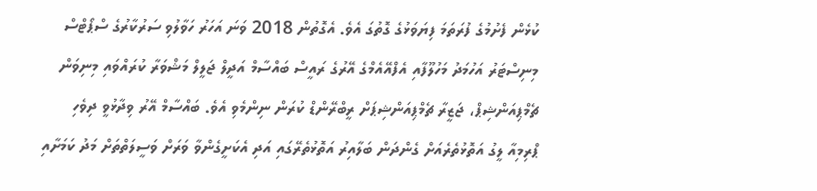ކުޅެން ފެށުމުގެ ފުރަތަމަ ފިޔަވަޅުގެ ގޮތުގަ އެވެ. އެގޮތުން 2018 ވަނަ އަހަރު ހަވާލުވި ސަރުކާރުގެ ސްޕޯޓްސް މިނިސްޓަރު އަހުމަދު މަހުލޫފާއި އެފްއޭއެމްގެ އޭރުގެ ރައީސް ބައްސާމް އަދީލް ޖަލީލް މަޝްވަރާ ކުރައްވައި މިނިވަން ޗެމްޕިއަންޝިޕް، ޖަޒީރާ ޗެމްޕިއަންޝިޕަށް ރީބްރޭންޑް ކުރަން ނިންމެވި އެވެ. ބައްސާމް އޭރު ވިދާޅުވީ ދިވެހި ޕްރިމިއާ ލީގު އަތޮޅުތެރެއަށް ގެންދަން ބަލާއިރު އަތޮޅުތެރޭގައި އަދި އެކަށީގެންވާ ވަރަށް ވަސީލަތްތަށް މަދު ކަމަށާއި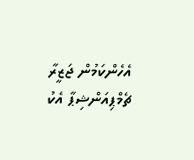އެހެންކަމުން ޖަޒީރާ ޗެމްޕިއަންޝިޕާ އެކު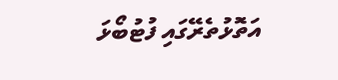އަތޮޅުތެރޭގައި ފުޓުބޯޅަ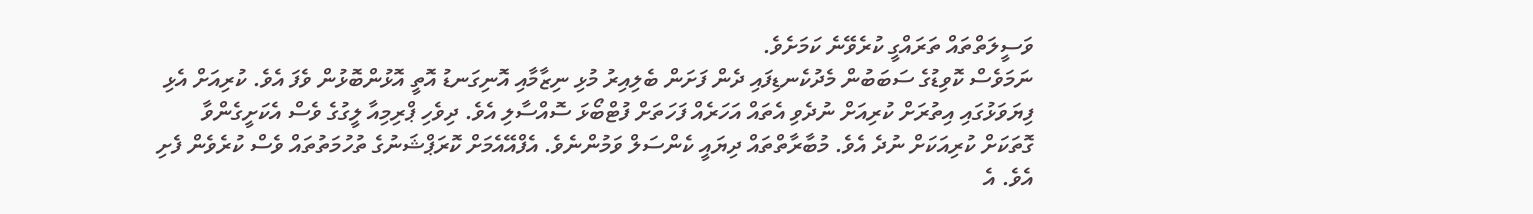ވަސީލަތްތައް ތަރައްގީ ކުރެވޭނެ ކަމަށެވެ.
ނަމަވެސް ކޮވިޑުގެ ސަބަބުން މެދުކެނޑިފައި ދެން ފަށަން ބެލިއިރު މުޅި ނިޒާމާއި އޮނިގަނޑު އޮތީ އޮޅުންބޮޅުން ވެފަ އެވެ. ކުރިއަށް އެޅި ފިޔަވަޅުގައި އިތުރަށް ކުރިއަށް ނުދެވި އެތައް އަހަރެއް ފަހަތަށް ފުޓްބޯޅަ ސޮއްސާލި އެވެ. ދިވެހި ޕްރިމިއާ ލީގުގެ ވެސް އެކަށީގެންވާ ގޮތަކަށް ކުރިއަކަށް ނުދެ އެވެ. މުބާރާތްތައް ދިޔައީ ކެންސަލް ވަމުންނެވެ. އެފްއޭއެމަށް ކޮރަޕްޝަނުގެ ތުހުމަތުތައް ވެސް ކުރެވެން ފެށި އެވެ. އެ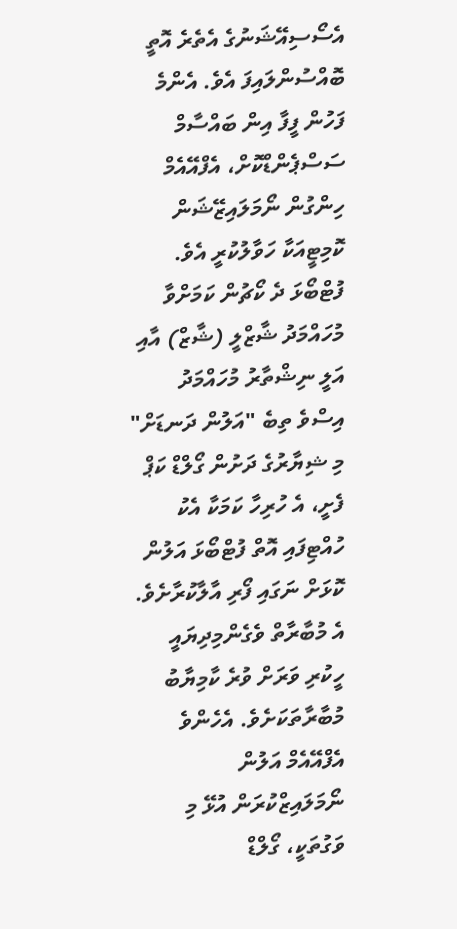އެސޯސިއޭޝަނުގެ އެތެރެ އޮތީ ބޮއްސުންލައިފަ އެވެ. އެންމެ ފަހުން ފީފާ އިން ބައްސާމް ސަސްޕެންޑްކޮށް، އެފްއޭއެމް ހިންގުން ނޯމަލައިޒޭޝަން ކޮމިޓީއަކާ ހަވާލުކުރީ އެވެ.
ފުޓްބޯޅަ ދެ ކޯޗުން ކަމަށްވާ މުހައްމަދު ޝާޒްލީ (ޝާޒް) އާއި އަލީ ނިޝްތާރު މުހައްމަދު އިސްވެ ތިބެ "އަލުން ދަނޑަށް" މި ޝިޔާރުގެ ދަށުން ގޯލްޑް ކަޕް ފެށީ، އެ ހުރިހާ ކަމަކާ އެކު ހުއްޓިފައި އޮތް ފުޓްބޯޅަ އަލުން ކޮޅަށް ނަގައި ފޯރި އާލާކުރާށެވެ. އެ މުބާރާތް ވެގެންމިދިޔައީ ހީކުރި ވަރަށް ވުރެ ކާމިޔާބު މުބާރާތަކަށެވެ. އެހެންވެ އެފްއޭއެމް އަލުން ނޯމަލައިޒްކުރަން އުޅޭ މި ވަގުތަކީ، ގޯލްޑް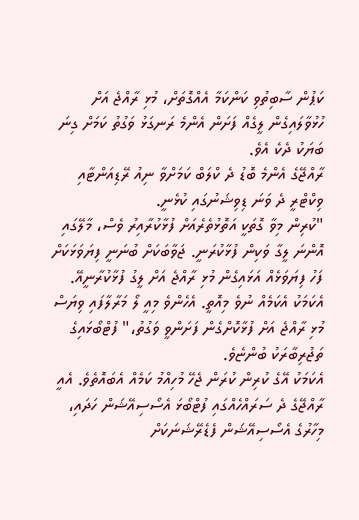ކަޕުން ސާބިތުވި ކަންކަމާ އެއްގޮތަށް، މުޅި ރާއްޖެ އަށް ހުޅުވާލައިގެން ލީގެއް ފަށަން އެންމެ ރަނގަޅު ވަގުތު ކަމަށް ގިނަ ބަޔަކު ދެކެ އެވެ.
ރާއްޖޭގެ އެންމެ ބޮޑު ދެ ކްލަބް ކަމަށްވާ ނިއު ރޭޑިއަންޓާއި ވިކްޓްރީ ދެ ވަނަ ޑިވިޝަނުގައި ކުޅެނީ.
"ކުރިން މިވާ ގޮތަކީ އަތޮޅުތެރެއަށް ފުޅާކުރާއިރު ވެސް، މާލޭގައި އޮންނަ ލީގާ ވަކިން ފުޅާކުރަނީ. ޖަވާބަކަށް ބުނަނީ ފިޔަވަޅަކަށް ފަހު ފިޔަވަޅެއް އަޅައިގެން މުޅި ރާއްޖެ އަށް ލީގު ފުޅާކުރާނީއޭ. އެކަމަކު އެކަމެއް ނުވެ މިއޮތީ. އެހެންވެ މިއީ ލޯ މަރާލާފައި ވިޔަސް މުޅި ރާއްޖެ އަށް ފުޅާކޮށްގެން ފަށަންވީ ވަގުތު،" ފުޓްބޯޅައިގެ ތަޖުރިބާރަކު ބުންޏެވެ.
އެކަމަކު އޭގެ ކުރިން ކުރަން ޖެހޭ މުހިއްމު ކަމެއް އެބައޮތެވެ. އެއީ ރާއްޖޭގެ ދެ ސަރައްހެއްގައި ފުޓްބޯޅަ އެސޯސިއޭޝަން ހަދައި، މިހާރުގެ އެސޯސިއޭޝަން ފެޑެރޭޝަނަކަށް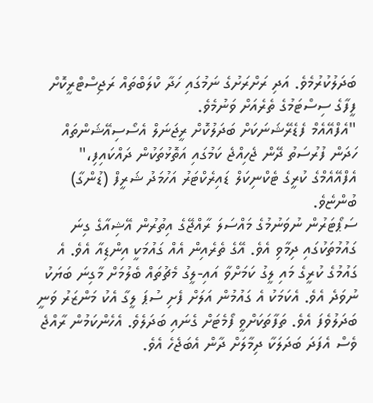ބަދަލުކުރުމެވެ. އަދި ރަށްރަށުގެ ނަމުގައި ހަދާ ކްލަބްތައް ރަޖިސްޓްރީކޮށް ފީފާގެ ސިސްޓަމުގެ ތެރެއަށް ވަނުމެވެ.
"އެފްއޭއެމް ފެޑެރޭޝަނަކަށް ބަދަލުކޮށް ރީޖަނަލް އެސޯސިއޭޝަންތައް ހަދަން ފުރުސަތު ދޭން ޖެހިއްޖެ ކަމުގައި އަތޮޅުތަކުން ދައްކައިފި،" އެފްއޭއެމްގެ ކުރީގެ ޓެކްނިކަލް ޑައިރެކްޓަރު އަހުމަދު ޝަރީފް (ޑުންގާ) ބުންޏެވެ.
ސަޕޯޓަރުން ނުވަނުމުގެ މައްސަލަ ރާއްޖޭގެ އިތުރުން އޭޝިއާގެ ގިނަ ގައުމުތަކުގައި ދިމާވި އެވެ. އޭގެ ތެރެއިން އެއް ގައުމަކީ އިންޑިއާ އެވެ. އެ ގައުމުގެ ކުރީގެ މައި ލީގު ކަމަށްވާ އައި-ލީގު މެޗުތައް ބެލުމަށް މާގިނަ ބަޔަކު ނުވަދެ އެވެ. އެކަމަކު އެ ގައުމުން އަލަށް ފެށި ސުޕަ ލީގާ އެކު މަންޒަރު ވަނީ ބަދަލުވެފަ އެވެ. ތަފާތަކަށްވީ ފޯމެޓަށް ގެނައި ބަދަލެވެ. އެހެންކަމުން ރާއްޖެ ވެސް އެފަދަ ބަދަލަކާ ދިމާލަށް ދާން އެބަޖެހެ އެވެ.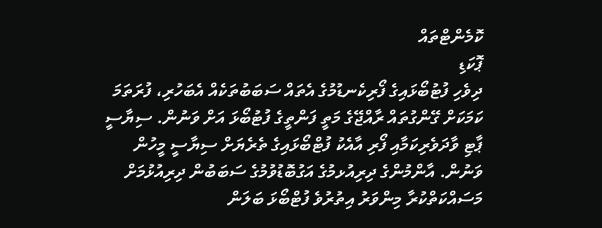ކޮމެންޓްތައް
ޕޮކަޑި
ދިވެހި ފުޓުބޯޅައިގެ ފޯރިކެނޑުމުގެ އެތައް ސަބަބުތަކެއް އެބަހުރި، ފުރަތަމަ ކަމަކަށް ގޭންގުތައް ރާއްޖޭގެ މަތީ ފަންތީގެ ފުޓުބޯޅަ އަށް ވަނުން. ސިޔާސީ ޕާޓި ވާދަވެރިކަމާއި ފޯރި އާއެކު ފުޓްބޯޅައިގެ ތެރެޔަށް ސިޔާސީ މީހުން ވަނުން. އާންމުންގެ ދިރިއުޅމުގެ އަގުބޮޑުވުމުގެ ސަބަބުން ދިރިއުޅުމަށް މަސައްކަތްކުރާ މިންވަރު އިތުރުވެ ފުޓްބޯޅަ ބަލަން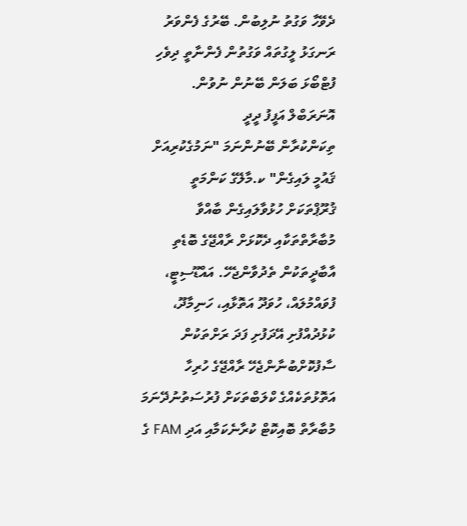ދެވޭހާ ވަގުތު ނުލިބުން. ބޭރުގެ ފެންވަރު ރަނގަޅު ލީގުތައް ވަގުތުން ފެންނާތީ ދިވެހި ފުޓްބޯޅަ ބަލަން ބޭނުން ނުވުން.
އޮނަރަބްލް އަފީފު ދީދީ
ތިކަންކުރާން ބޭނުންނަމަ "ނަމުގެކުރިއަށް ޤައުމީ ލައިގެން" ކ.މާލޭގެ ކަންމަތީ ޤުރޫޕްތަކަށް ހުޅުވާލައިގެން ބާއްވާ މުބާރާތްތަކާއި ދެކޮޅަށް ރާއްޖޭގެ ބޮޑެތި އާބާދީތަކުން ތެދުވާންޖެހޭ. އައްޑޫސިޓީ، ފުވައްމުލައް، ހުވަދޫ އަތޮޅާއި، ހަނިމާދޫ، ކުޅުދުއްފުށި އޭދަފުށި ފަދަ ރަށްތަކުން ސާފުކޮށްބުނާންޖެހޭ ރާއްޖޭގެ ހުރިހާ އަތޮޅުތަކެއްގެ ކްލަބްތަކަށް ފުރުސަތުނުދޭނަމަ މުބާރާތް ބޮއިކޮޓް ކުރާނެކަމާއި އަދި FAM ގެ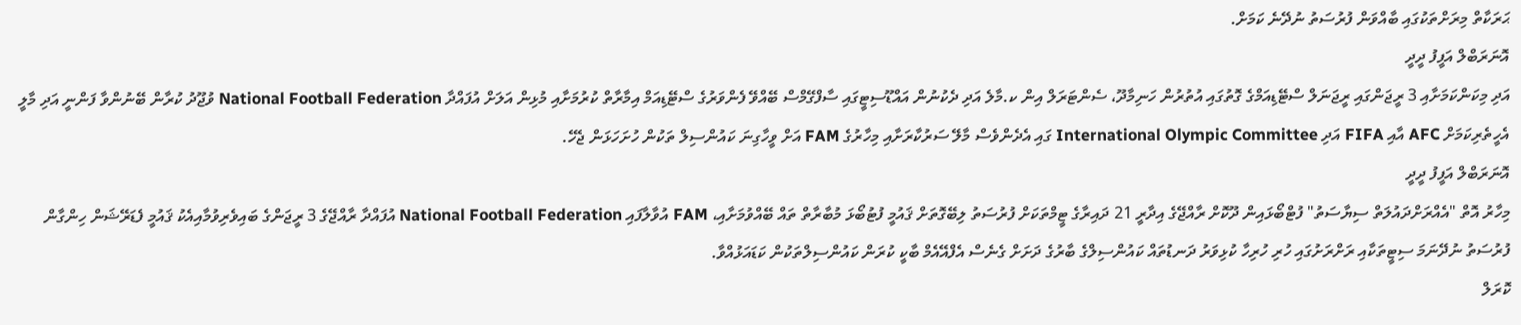ޙަރަކާތް މިރަށްތަކުގައި ބާއްވަން ފުރުސަތު ނުދޭނެ ކަމަށް.
އޮނަރަބްލް އަފީފު ދީދީ
އަދި މިކަންކަމަށާއި 3 ރީޖަންގައި ރީޖަނަލް ސްޓޭޑިއަމްގެ ގޮތުގައި އުތުރުން ހަނިމާދޫ، ސެންޓަރަލް އިން ކ.މާލެ އަދި ދެކުނުން އައްޑޫސިޓީގައި ސާފްގޭމްސް ބޭއްވޭ ފެންވަރުގެ ސްޓޭޑިއަމް އިމާރާތް ކުރުމަށާއި މުޅިން އަލަށް އުފައްދާ National Football Federation ވުޖޫދު ކުރާން ބޭނުންވާ ފަންނީ އަދި މާލީ އެހީތެރިކަމަށް AFC އާއި FIFA އަދި International Olympic Committee ގައި އެދެންވެސް މާލޭ ސަރުކާރަށާއި މިހާރުގެ FAM އަށް ވީހާގިނަ ކައުންސިލް ތަކުން ހުށަހަޅަން ޖެހޭ.
އޮނަރަބްލް އަފީފު ދީދީ
މިހާރު އޮތް "އެއްރަށްދައުލަތް ސިޔާސަތު" ފުޓްބޯޅައިން ދޫކޮށް ރާއްޖޭގެ އިދާރީ 21 ދައިރާގެ ޓީމްތަކަށް ފުރުސަތު ލިބޭގޮތަށް ޤައުމީ ފުޓުބޯޅަ މުބާރާތް ތައް ބޭއްވުމަށާއި، FAM އުވާލާފައި National Football Federation އުފައްދާ ރާއްޖޭގެ 3 ރީޖަންގެ ބައިވެރިވުމާއިއެކު ޤައުމީ ފެޑަރޭޝަން ހިންގާން ފުރުސަތު ނުދޭނަމަ ސިޓީތަކާއި ރަށްރަށުގައި ހުރި ހުރިހާ ކުޅިވަރު ދަނޑުތައް ކައުންސިލްގެ ބާރުގެ ދަށަށް ގެނެސް އެފްއޭއެމް ބާކީ ކުރަން ކައުންސިލްތަކުން ކަޑައަޅުއްވާ.
ކޮރަލް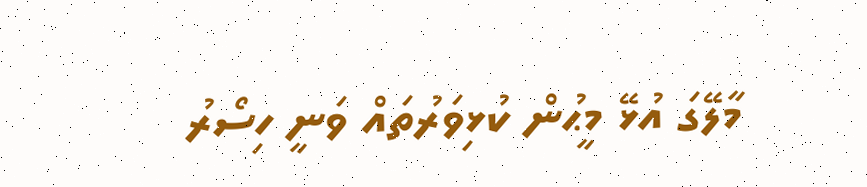މާލޭގަ އުޅޭ މީޙުން ކުޅިވަރުތައް ވަނީ ހިސޯރު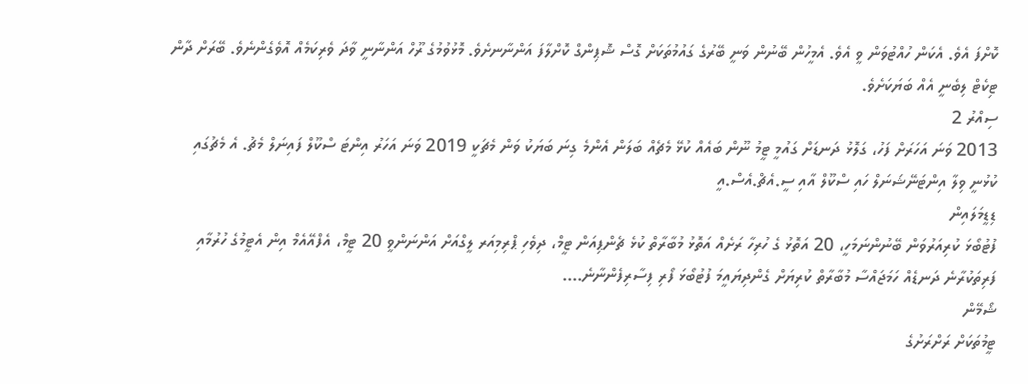ކޮށްފަ އެވެ. އެކަން ހުއްޓުވަން ވީ އެވެ. އެމީހުން ބޭނުން ވަނީ ބޭރުގެ ގައުމުތަކަށް ގޮސް ޝޮޕިންގް ކޮށްލާފަ އަންނާނށެވެ. މޮޅުވުމުގެ ރޫހް އަންނާނީ ވާދަ ވެރިކަމެއް އޮވެގެންނެވެ. ބޭރަށް ދާން ޓިކެޓް ލިބެނީ އެއް ބަޔަކަށެވެ.
ސިއްރު 2
2013 ވަނަ އަހަރަށް ފަހު، ގަލޮޅު ދަނޑަށް ގައުމީ ޓީމު ނޫން ބައެއް ކުޅޭ މެޗެއް ބަލަން އެންމެ ގިނަ ބަޔަކު ވަން މެޗަކީ 2019 ވަނަ އަހަރު އިންޓަ ސްކޫލް ފައިނަލް މެޗު. އެ މެޗުގައި ކުޅުނީ ވިލާ އިންޓަނޭޝަނަލް ހައި ސްކޫލް އާއި ސީ.އެޗް.އެސް.އީ
ޑިޑީމަލައިން
ފުޓުބޯޅަ ކުރިއަރުވަން ބޭނުންނަމަހީ، 20 އަތޮޅު ގެ ހުރިހާ ރަށެއް އަތޮޅު މުބާރާތް ކުޅެ ޗެންޕިއަން ޓީމް، ދިވެހި ޕްރިމިއަރ ލީގްއަށް އަންނަންވީ 20 ޓީމް، އެފްއޭއެމް އިން އެޓީމުގެ ހުރުމާއި ފަރިތަކުރާނެ ދަނޑެއް ހަމަޖައްސާ މުބާރާތް ކުރިޔަށް ގެންދިޔައީމަ ފުޓުބޯޅަ ފޯރި ފިސާރިފެންނާނެ....
ޝޯމޭން
ޓީމުތަކަށް ރަށްރަށުގެ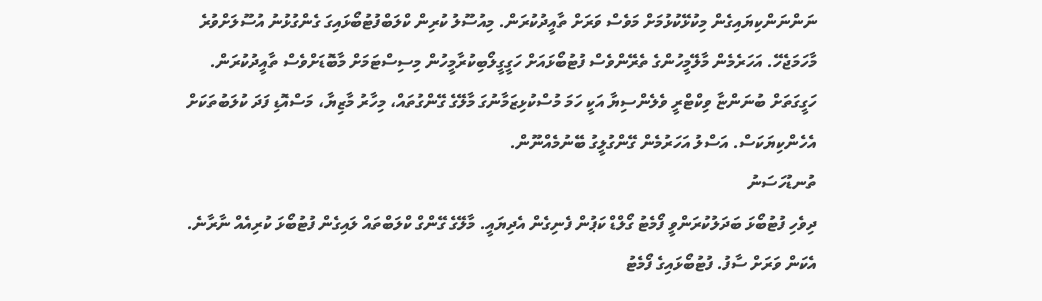ނަންނަންކިޔައިގެން މިކުޅޭކުޅުމަށް މަވެސް ވަރަށް ތާއީދުކުރަން. މިއުސޫލު ކުރިން ކްލަބްފުޓުބޯޅައިގަ ގެންގުޅުނު އުސޫލަށްވުރެ މާހަމަޖެހޭ. އަހަރެމެން މާލޭމީހުންގެ ތެރޭންވެސް ފުޓުބޯޅައަށް ހަގީގީލޯބިކުރާމީހުން މިސިސްޓަމަށް މާބޮޑަށްވެސް ތާއީދުކުރަން. ހަގީގަތަށް ބުނަންޏާ ވިކްޓްރީ ވެލެންސިޔާ އަކީ ހަމަ މުސްކުޅިޒަމާނުގަ މާލޭގެ ގޭންގުތައް، މިހާރު މާޒިޔާ، މަސްއޮޑި ފަދަ ކުލަބުތަކަށް އެހެންކިޔަކަސް. އަސްލު އަހަރުމެން ގޭންގުލީގު ބޭނުމެއްނޫން.
ތުނޑުހަސަނު
ދިވެހި ފުޓުބޯޅަ ބަދަލުކުރަންވީ ފޯމެޓު ގޯލްޑް ކަޕުން ފެނިގެން އެދިޔައީ. މާލޭގެ ގޭންގް ކްލަބްތައް ލައިގެން ފުޓުބޯޅަ ކުރިއެއް ނާރާނެ. އެކަން ވަރަށް ސާފު. ފުޓުބޯޅައިގެ ފޯމެޓު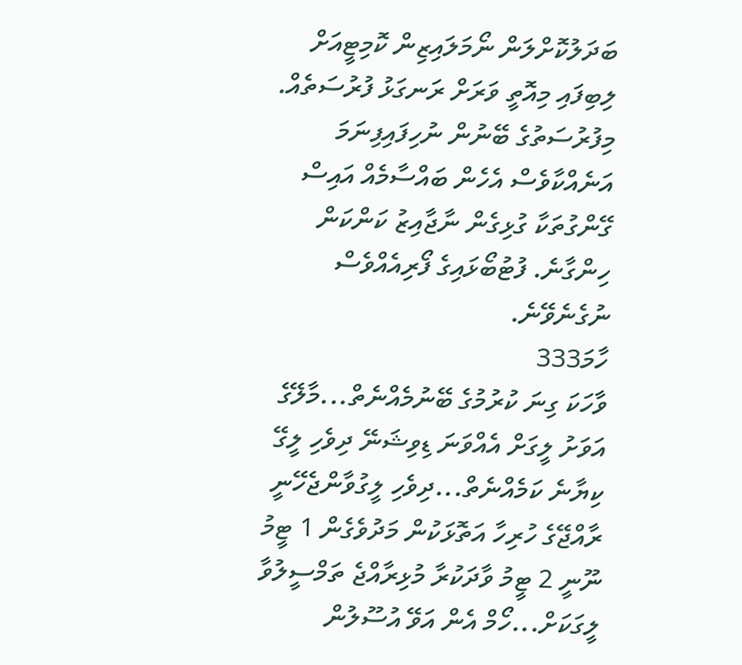ބަދަލުކޮށްލަން ނޯމަލައިޒިން ކޮމިޓީއަށް ލިބިފައި މިއޮތީ ވަރަށް ރަނގަޅު ފުރުސަތެއް. މިފުރުސަތުގެ ބޭނުން ނުހިފައިފިނަމަ އަނެއްކާވެސް އެހެން ބައްސާމެއް އައިސް ގޭންގުތަކާ ގުޅިގެން ނާޖާއިޒު ކަންކަން ހިންގާނެ. ފުޓުބޯޅައިގެ ފޯރިއެއްވެސް ނުގެނެވޭނެ.
ހާމަ333
ވާހަކަ ގިނަ ކުރުމުގެ ބޭނުމެއްނެތް...މާލޭގެ އަވަށު ލީގަށް އެއްވަނަ ޑިވިޝަނޭ ދިވެހި ލީގޭ ކިޔާނެ ކަމެއްނެތް...ދިވެހި ލީގުވާންޖެހޭނީ ރާއްޖޭގެ ހުރިހާ އަތޮޅަކުން މަދުވެގެން 1 ޓީމު ނޫނީ 2 ޓީމު ވާދަކުރާ މުޅިރާއްޖެ ތަމްސީލުވާ ލީގަކަށް...ހޯމް އެން އަވޭ އުސޫލުން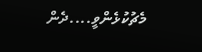މެޗުކުޅެންވީ....ދެން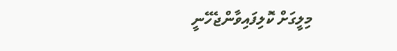މިލީގަށް ކޮލިފައިވާންޖެހޭނީ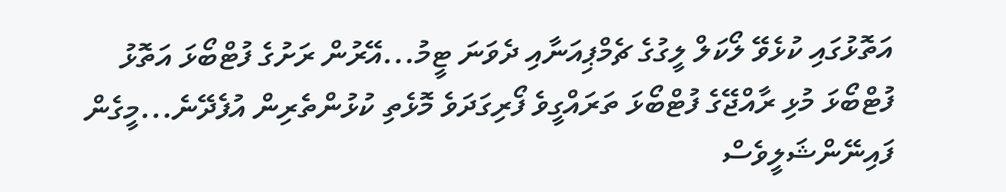އަތޮޅުގައި ކުޅެވޭ ލޯކަލް ލީގުގެ ޗެމްޕިއަނާއި ދެވަނަ ޓީމު...އޭރުން ރަށުގެ ފުޓްބޯޅަ އަތޮޅު ފުޓްބޯޅަ މުޅި ރާއްޖޭގެ ފުޓްބޯޅަ ތަރައްގީވެ ފޯރިގަދަވެ މޮޅެތި ކުޅުންތެރިން އުފެދޭނެ...މީގެން ފައިނޭންޝަލީވެސް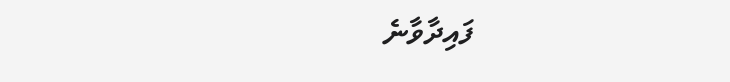ފައިދާވާނެ